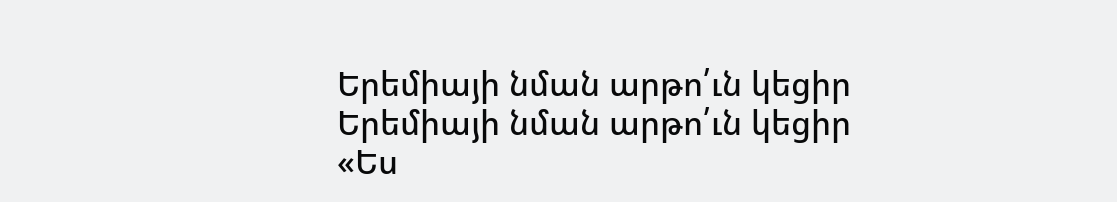Երեմիայի նման արթո՛ւն կեցիր
Երեմիայի նման արթո՛ւն կեցիր
«Ես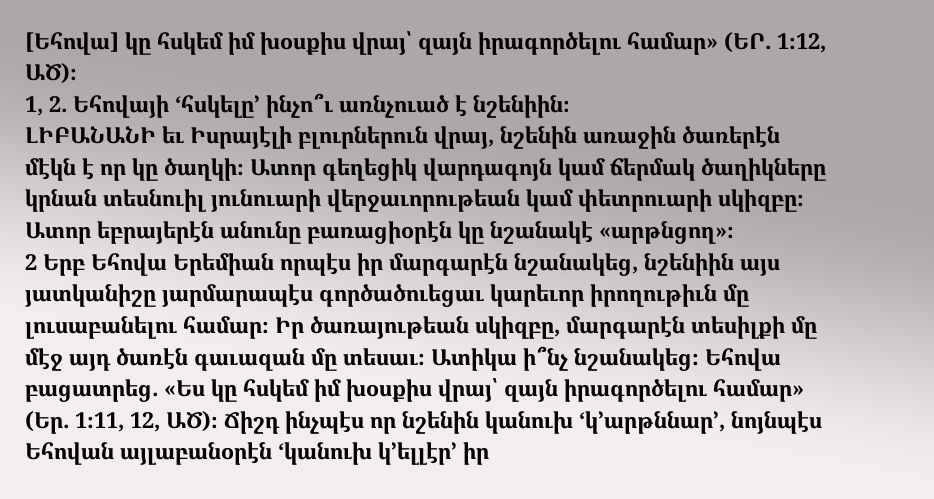[Եհովա] կը հսկեմ իմ խօսքիս վրայ՝ զայն իրագործելու համար» (ԵՐ. 1։12, ԱԾ)։
1, 2. Եհովայի ‘հսկելը’ ինչո՞ւ առնչուած է նշենիին։
ԼԻԲԱՆԱՆԻ եւ Իսրայէլի բլուրներուն վրայ, նշենին առաջին ծառերէն մէկն է որ կը ծաղկի։ Ատոր գեղեցիկ վարդագոյն կամ ճերմակ ծաղիկները կրնան տեսնուիլ յունուարի վերջաւորութեան կամ փետրուարի սկիզբը։ Ատոր եբրայերէն անունը բառացիօրէն կը նշանակէ «արթնցող»։
2 Երբ Եհովա Երեմիան որպէս իր մարգարէն նշանակեց, նշենիին այս յատկանիշը յարմարապէս գործածուեցաւ կարեւոր իրողութիւն մը լուսաբանելու համար։ Իր ծառայութեան սկիզբը, մարգարէն տեսիլքի մը մէջ այդ ծառէն գաւազան մը տեսաւ։ Ատիկա ի՞նչ նշանակեց։ Եհովա բացատրեց. «Ես կը հսկեմ իմ խօսքիս վրայ՝ զայն իրագործելու համար» (Եր. 1։11, 12, ԱԾ)։ Ճիշդ ինչպէս որ նշենին կանուխ ‘կ’արթննար’, նոյնպէս Եհովան այլաբանօրէն ‘կանուխ կ’ելլէր’ իր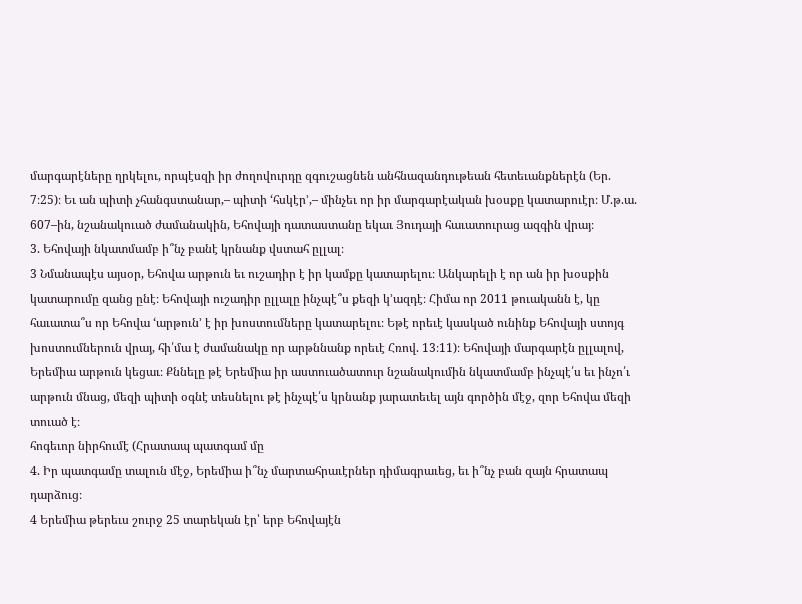մարգարէները ղրկելու, որպէսզի իր ժողովուրդը զգուշացնեն անհնազանդութեան հետեւանքներէն (Եր. 7։25)։ Եւ ան պիտի չհանգստանար,– պիտի ‘հսկէր’,– մինչեւ որ իր մարգարէական խօսքը կատարուէր։ Մ.թ.ա. 607–ին, նշանակուած ժամանակին, Եհովայի դատաստանը եկաւ Յուդայի հաւատուրաց ազգին վրայ։
3. Եհովայի նկատմամբ ի՞նչ բանէ կրնանք վստահ ըլլալ։
3 Նմանապէս այսօր, Եհովա արթուն եւ ուշադիր է իր կամքը կատարելու։ Անկարելի է որ ան իր խօսքին կատարումը զանց ընէ։ Եհովայի ուշադիր ըլլալը ինչպէ՞ս քեզի կ’ազդէ։ Հիմա որ 2011 թուականն է, կը հաւատա՞ս որ Եհովա ‘արթուն’ է իր խոստումները կատարելու։ Եթէ որեւէ կասկած ունինք Եհովայի ստոյգ խոստումներուն վրայ, հի՛մա է ժամանակը որ արթննանք որեւէ Հռով. 13։11)։ Եհովայի մարգարէն ըլլալով, Երեմիա արթուն կեցաւ։ Քննելը թէ Երեմիա իր աստուածատուր նշանակումին նկատմամբ ինչպէ՛ս եւ ինչո՛ւ արթուն մնաց, մեզի պիտի օգնէ տեսնելու թէ ինչպէ՛ս կրնանք յարատեւել այն գործին մէջ, զոր Եհովա մեզի տուած է։
հոգեւոր նիրհումէ (Հրատապ պատգամ մը
4. Իր պատգամը տալուն մէջ, Երեմիա ի՞նչ մարտահրաւէրներ դիմագրաւեց, եւ ի՞նչ բան զայն հրատապ դարձուց։
4 Երեմիա թերեւս շուրջ 25 տարեկան էր՝ երբ Եհովայէն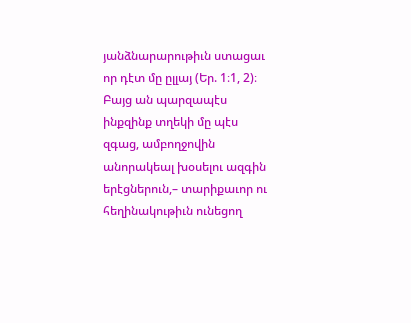յանձնարարութիւն ստացաւ որ դէտ մը ըլլայ (Եր. 1։1, 2)։ Բայց ան պարզապէս ինքզինք տղեկի մը պէս զգաց, ամբողջովին անորակեալ խօսելու ազգին երէցներուն,– տարիքաւոր ու հեղինակութիւն ունեցող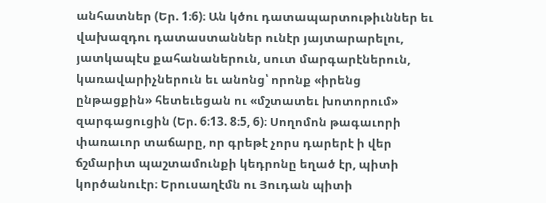անհատներ (Եր. 1։6)։ Ան կծու դատապարտութիւններ եւ վախազդու դատաստաններ ունէր յայտարարելու, յատկապէս քահանաներուն, սուտ մարգարէներուն, կառավարիչներուն եւ անոնց՝ որոնք «իրենց ընթացքին» հետեւեցան ու «մշտատեւ խոտորում» զարգացուցին (Եր. 6։13. 8։5, 6)։ Սողոմոն թագաւորի փառաւոր տաճարը, որ գրեթէ չորս դարերէ ի վեր ճշմարիտ պաշտամունքի կեդրոնը եղած էր, պիտի կործանուէր։ Երուսաղէմն ու Յուդան պիտի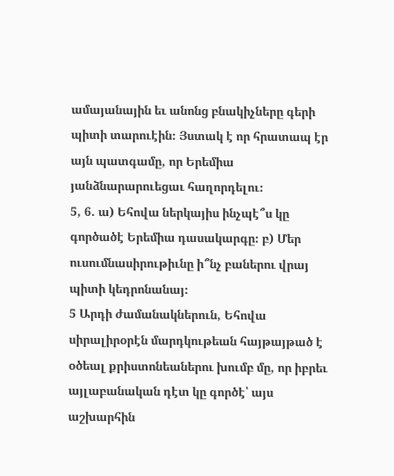ամայանային եւ անոնց բնակիչները գերի պիտի տարուէին։ Յստակ է որ հրատապ էր այն պատգամը, որ Երեմիա յանձնարարուեցաւ հաղորդելու։
5, 6. ա) Եհովա ներկայիս ինչպէ՞ս կը գործածէ Երեմիա դասակարգը։ բ) Մեր ուսումնասիրութիւնը ի՞նչ բաներու վրայ պիտի կեդրոնանայ։
5 Արդի ժամանակներուն, Եհովա սիրալիրօրէն մարդկութեան հայթայթած է օծեալ քրիստոնեաներու խումբ մը, որ իբրեւ այլաբանական դէտ կը գործէ՝ այս աշխարհին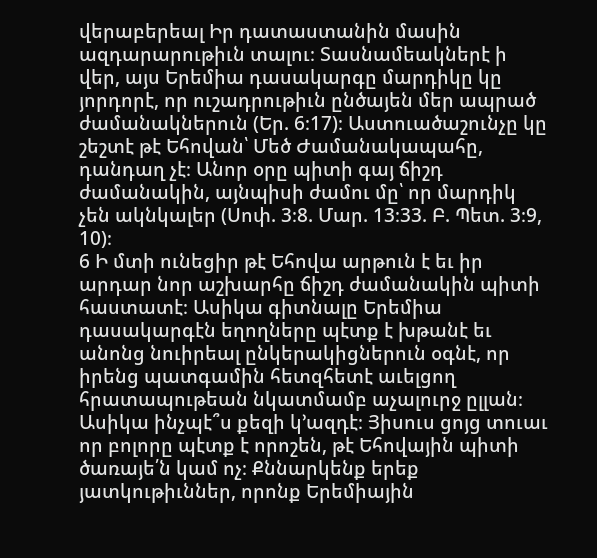վերաբերեալ Իր դատաստանին մասին ազդարարութիւն տալու։ Տասնամեակներէ ի վեր, այս Երեմիա դասակարգը մարդիկը կը յորդորէ, որ ուշադրութիւն ընծայեն մեր ապրած ժամանակներուն (Եր. 6։17)։ Աստուածաշունչը կը շեշտէ թէ Եհովան՝ Մեծ Ժամանակապահը, դանդաղ չէ։ Անոր օրը պիտի գայ ճիշդ ժամանակին, այնպիսի ժամու մը՝ որ մարդիկ չեն ակնկալեր (Սոփ. 3։8. Մար. 13։33. Բ. Պետ. 3։9, 10)։
6 Ի մտի ունեցիր թէ Եհովա արթուն է եւ իր արդար նոր աշխարհը ճիշդ ժամանակին պիտի հաստատէ։ Ասիկա գիտնալը Երեմիա դասակարգէն եղողները պէտք է խթանէ եւ անոնց նուիրեալ ընկերակիցներուն օգնէ, որ իրենց պատգամին հետզհետէ աւելցող հրատապութեան նկատմամբ աչալուրջ ըլլան։ Ասիկա ինչպէ՞ս քեզի կ’ազդէ։ Յիսուս ցոյց տուաւ որ բոլորը պէտք է որոշեն, թէ Եհովային պիտի ծառայե՛ն կամ ոչ։ Քննարկենք երեք յատկութիւններ, որոնք Երեմիային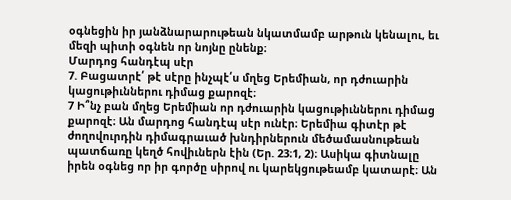օգնեցին իր յանձնարարութեան նկատմամբ արթուն կենալու, եւ մեզի պիտի օգնեն որ նոյնը ընենք։
Մարդոց հանդէպ սէր
7. Բացատրէ՛ թէ սէրը ինչպէ՛ս մղեց Երեմիան, որ դժուարին կացութիւններու դիմաց քարոզէ։
7 Ի՞նչ բան մղեց Երեմիան որ դժուարին կացութիւններու դիմաց քարոզէ։ Ան մարդոց հանդէպ սէր ունէր։ Երեմիա գիտէր թէ ժողովուրդին դիմագրաւած խնդիրներուն մեծամասնութեան պատճառը կեղծ հովիւներն էին (Եր. 23։1, 2)։ Ասիկա գիտնալը իրեն օգնեց որ իր գործը սիրով ու կարեկցութեամբ կատարէ։ Ան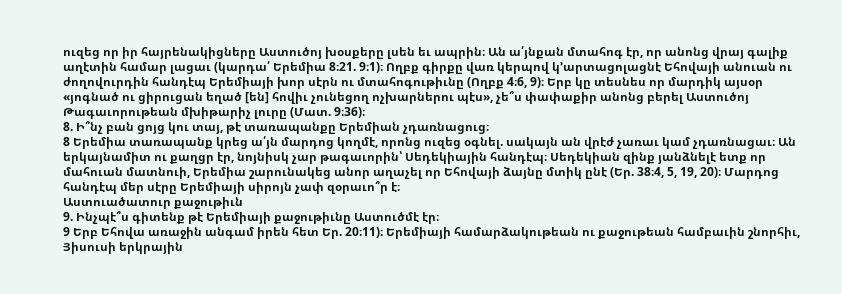ուզեց որ իր հայրենակիցները Աստուծոյ խօսքերը լսեն եւ ապրին։ Ան ա՛յնքան մտահոգ էր, որ անոնց վրայ գալիք աղէտին համար լացաւ (կարդա՛ Երեմիա 8։21. 9։1)։ Ողբք գիրքը վառ կերպով կ’արտացոլացնէ Եհովայի անուան ու ժողովուրդին հանդէպ Երեմիայի խոր սէրն ու մտահոգութիւնը (Ողբք 4։6, 9)։ Երբ կը տեսնես որ մարդիկ այսօր «յոգնած ու ցիրուցան եղած [են] հովիւ չունեցող ոչխարներու պէս», չե՞ս փափաքիր անոնց բերել Աստուծոյ Թագաւորութեան մխիթարիչ լուրը (Մատ. 9։36)։
8. Ի՞նչ բան ցոյց կու տայ, թէ տառապանքը Երեմիան չդառնացուց։
8 Երեմիա տառապանք կրեց ա՛յն մարդոց կողմէ, որոնց ուզեց օգնել. սակայն ան վրէժ չառաւ կամ չդառնացաւ։ Ան երկայնամիտ ու քաղցր էր, նոյնիսկ չար թագաւորին՝ Սեդեկիային հանդէպ։ Սեդեկիան զինք յանձնելէ ետք որ մահուան մատնուի, Երեմիա շարունակեց անոր աղաչել որ Եհովայի ձայնը մտիկ ընէ (Եր. 38։4, 5, 19, 20)։ Մարդոց հանդէպ մեր սէրը Երեմիայի սիրոյն չափ զօրաւո՞ր է։
Աստուածատուր քաջութիւն
9. Ինչպէ՞ս գիտենք թէ Երեմիայի քաջութիւնը Աստուծմէ էր։
9 Երբ Եհովա առաջին անգամ իրեն հետ Եր. 20։11)։ Երեմիայի համարձակութեան ու քաջութեան համբաւին շնորհիւ, Յիսուսի երկրային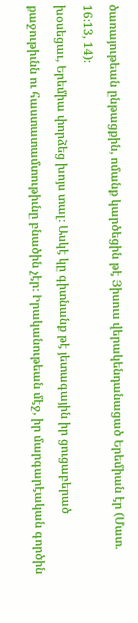ծառայութեան ընթացքին, ոմանք կարծեցին թէ Յիսուս վերակենդանացած Երեմիան էր (Մատ. 16։13, 14)։
խօսեցաւ, Երեմիա փորձեց խոյս տալ։ Ասկէ կը գիտնանք թէ յետագային իր ցուցաբերած քաջութիւնն ու հաստատամտութիւնը բնածին չէր։ Իրականութեան մէջ, իր մարգարէական գործին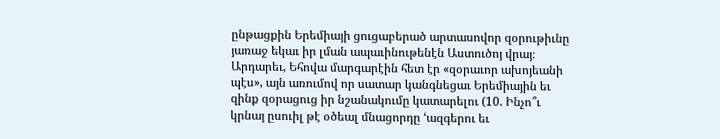ընթացքին Երեմիայի ցուցաբերած արտասովոր զօրութիւնը յառաջ եկաւ իր լման ապաւինութենէն Աստուծոյ վրայ։ Արդարեւ, Եհովա մարգարէին հետ էր «զօրաւոր ախոյեանի պէս», այն առումով որ սատար կանգնեցաւ Երեմիային եւ զինք զօրացուց իր նշանակումը կատարելու (10. Ինչո՞ւ կրնայ ըսուիլ թէ օծեալ մնացորդը ‘ազգերու եւ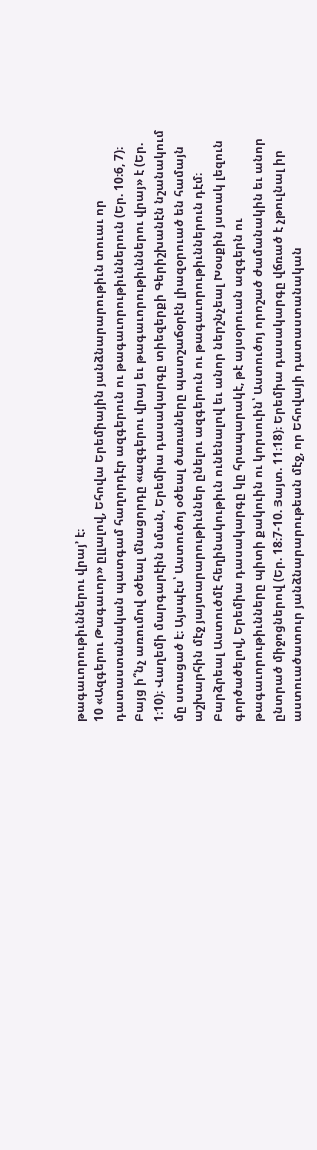թագաւորութիւններու վրայ’ է։
10 «Ազգերու Թագաւոր» ըլլալով, Եհովա Երեմիային յանձնարարութիւն տուաւ որ դատաստանական պատգամ հաղորդէր ազգերուն ու թագաւորութիւններուն (Եր. 10։6, 7)։ Բայց ի՞նչ առումով օծեալ մնացորդը «ազգերու վրայ եւ թագաւորութիւններու վրայ» է (Եր. 1։10)։ Վաղեմի մարգարէին նման, Երեմիա դասակարգը տիեզերքի Գերիշխանէն նշանակում մը ստացած է։ Այսպէս՝ Աստուծոյ օծեալ ծառաները պատշաճօրէն լիազօրուած են համայն աշխարհին մէջ յայտարարութիւններ ընելու ազգերուն ու թագաւորութիւններուն դէմ։ Բարձրեալ Աստուծմէ հեղինակութիւն ունենալով եւ անոր ներշնչեալ Խօսքին յստակ լեզուն գործածելով, Երեմիա դասակարգը կը հրապարակէ, թէ այսօրուան ազգերն ու թագաւորութիւնները պիտի քակուին ու կորսուին՝ Աստուծոյ որոշած ժամանակին եւ անոր ընտրած միջոցներով (Եր. 18։7-10. Յայտ. 11։18)։ Երեմիա դասակարգը վճռած է չթուլնալ իր աստուածատուր յանձնարարութեան մէջ, որ Եհովայի դատաստանական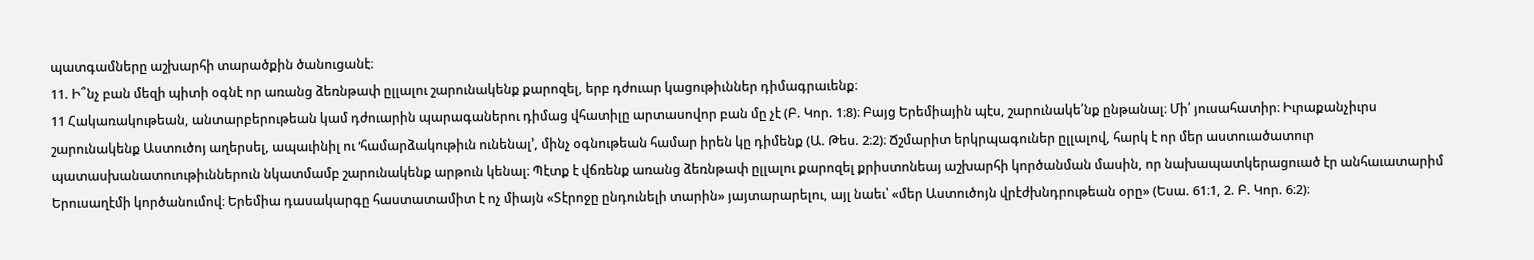պատգամները աշխարհի տարածքին ծանուցանէ։
11. Ի՞նչ բան մեզի պիտի օգնէ որ առանց ձեռնթափ ըլլալու շարունակենք քարոզել, երբ դժուար կացութիւններ դիմագրաւենք։
11 Հակառակութեան, անտարբերութեան կամ դժուարին պարագաներու դիմաց վհատիլը արտասովոր բան մը չէ (Բ. Կոր. 1։8)։ Բայց Երեմիային պէս, շարունակե՛նք ընթանալ։ Մի՛ յուսահատիր։ Իւրաքանչիւրս շարունակենք Աստուծոյ աղերսել, ապաւինիլ ու ‘համարձակութիւն ունենալ’, մինչ օգնութեան համար իրեն կը դիմենք (Ա. Թես. 2։2)։ Ճշմարիտ երկրպագուներ ըլլալով, հարկ է որ մեր աստուածատուր պատասխանատուութիւններուն նկատմամբ շարունակենք արթուն կենալ։ Պէտք է վճռենք առանց ձեռնթափ ըլլալու քարոզել քրիստոնեայ աշխարհի կործանման մասին, որ նախապատկերացուած էր անհաւատարիմ Երուսաղէմի կործանումով։ Երեմիա դասակարգը հաստատամիտ է ոչ միայն «Տէրոջը ընդունելի տարին» յայտարարելու, այլ նաեւ՝ «մեր Աստուծոյն վրէժխնդրութեան օրը» (Եսա. 61։1, 2. Բ. Կոր. 6։2)։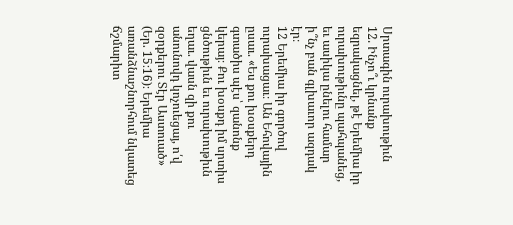Սրտագին ուրախութիւն
12. Ինչո՞ւ կրնանք եզրակացնել, թէ Երեմիա իր ուրախութիւնը պահպանեց, եւ ասիկա ընելու համար ի՞նչ բան գլխաւոր ազդակ էր։
12 Երեմիա իր գործով ուրախացաւ։ Ան Եհովային ըսաւ. «Ես քու խօսքերդ գտածիս պէս՝ զանոնք կերայ։ Քու խօսքդ իմ սրտիս ցնծութիւն եւ ուրախութիւն եղաւ. վասն զի քու անունովդ կոչուեցայ, ո՛վ զօրքերու Տէր Աստուած» (Եր. 15։16)։ Երեմիա առանձնաշնորհում նկատեց ճշմարիտ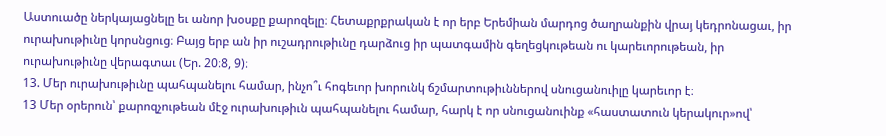Աստուածը ներկայացնելը եւ անոր խօսքը քարոզելը։ Հետաքրքրական է որ երբ Երեմիան մարդոց ծաղրանքին վրայ կեդրոնացաւ, իր ուրախութիւնը կորսնցուց։ Բայց երբ ան իր ուշադրութիւնը դարձուց իր պատգամին գեղեցկութեան ու կարեւորութեան, իր ուրախութիւնը վերագտաւ (Եր. 20։8, 9)։
13. Մեր ուրախութիւնը պահպանելու համար, ինչո՞ւ հոգեւոր խորունկ ճշմարտութիւններով սնուցանուիլը կարեւոր է։
13 Մեր օրերուն՝ քարոզչութեան մէջ ուրախութիւն պահպանելու համար, հարկ է որ սնուցանուինք «հաստատուն կերակուր»ով՝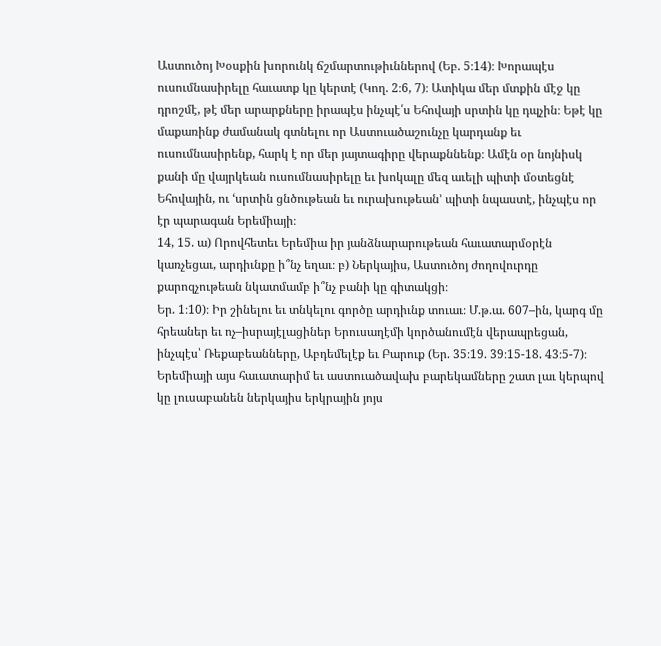Աստուծոյ Խօսքին խորունկ ճշմարտութիւններով (Եբ. 5։14)։ Խորապէս ուսումնասիրելը հաւատք կը կերտէ (Կող. 2։6, 7)։ Ատիկա մեր մտքին մէջ կը դրոշմէ, թէ մեր արարքները իրապէս ինչպէ՛ս Եհովայի սրտին կը դպչին։ Եթէ կը մաքառինք ժամանակ գտնելու որ Աստուածաշունչը կարդանք եւ ուսումնասիրենք, հարկ է որ մեր յայտագիրը վերաքննենք։ Ամէն օր նոյնիսկ քանի մը վայրկեան ուսումնասիրելը եւ խոկալը մեզ աւելի պիտի մօտեցնէ Եհովային, ու ‘սրտին ցնծութեան եւ ուրախութեան’ պիտի նպաստէ, ինչպէս որ էր պարագան Երեմիայի։
14, 15. ա) Որովհետեւ Երեմիա իր յանձնարարութեան հաւատարմօրէն կառչեցաւ, արդիւնքը ի՞նչ եղաւ։ բ) Ներկայիս, Աստուծոյ ժողովուրդը քարոզչութեան նկատմամբ ի՞նչ բանի կը գիտակցի։
Եր. 1։10)։ Իր շինելու եւ տնկելու գործը արդիւնք տուաւ։ Մ.թ.ա. 607–ին, կարգ մը հրեաներ եւ ոչ–իսրայէլացիներ Երուսաղէմի կործանումէն վերապրեցան, ինչպէս՝ Ռեքաբեանները, Աբդեմելէք եւ Բարուք (Եր. 35։19. 39։15-18. 43։5-7)։ Երեմիայի այս հաւատարիմ եւ աստուածավախ բարեկամները շատ լաւ կերպով կը լուսաբանեն ներկայիս երկրային յոյս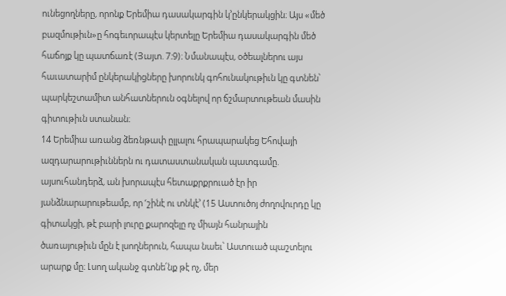ունեցողները, որոնք Երեմիա դասակարգին կ’ընկերակցին։ Այս «մեծ բազմութիւն»ը հոգեւորապէս կերտելը Երեմիա դասակարգին մեծ հաճոյք կը պատճառէ (Յայտ. 7։9)։ Նմանապէս, օծեալներու այս հաւատարիմ ընկերակիցները խորունկ գոհունակութիւն կը գտնեն՝ պարկեշտամիտ անհատներուն օգնելով որ ճշմարտութեան մասին գիտութիւն ստանան։
14 Երեմիա առանց ձեռնթափ ըլլալու հրապարակեց Եհովայի ազդարարութիւններն ու դատաստանական պատգամը. այսուհանդերձ, ան խորապէս հետաքրքրուած էր իր յանձնարարութեամբ, որ ‘շինէ ու տնկէ’ (15 Աստուծոյ ժողովուրդը կը գիտակցի, թէ բարի լուրը քարոզելը ոչ միայն հանրային ծառայութիւն մըն է լսողներուն, հապա նաեւ՝ Աստուած պաշտելու արարք մը։ Լսող ականջ գտնե՛նք թէ ոչ, մեր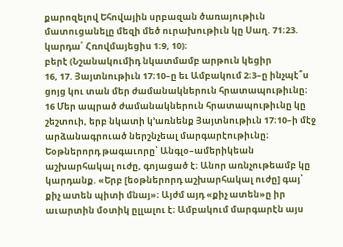քարոզելով Եհովային սրբազան ծառայութիւն մատուցանելը մեզի մեծ ուրախութիւն կը Սաղ. 71։23. կարդա՛ Հռովմայեցիս 1։9, 10)։
բերէ (Նշանակումիդ նկատմամբ արթուն կեցիր
16, 17. Յայտնութիւն 17։10–ը եւ Ամբակում 2։3–ը ինչպէ՞ս ցոյց կու տան մեր ժամանակներուն հրատապութիւնը։
16 Մեր ապրած ժամանակներուն հրատապութիւնը կը շեշտուի, երբ նկատի կ’առնենք Յայտնութիւն 17։10–ի մէջ արձանագրուած ներշնչեալ մարգարէութիւնը։ Եօթներորդ թագաւորը՝ Անգլօ–ամերիկեան աշխարհակալ ուժը, գոյացած է։ Անոր առնչութեամբ կը կարդանք. «Երբ [եօթներորդ աշխարհակալ ուժը] գայ՝ քիչ ատեն պիտի մնայ»։ Այժմ այդ «քիչ ատեն»ը իր աւարտին մօտիկ ըլլալու է։ Ամբակում մարգարէն այս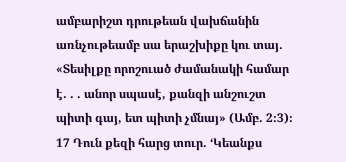ամբարիշտ դրութեան վախճանին առնչութեամբ սա երաշխիքը կու տայ. «Տեսիլքը որոշուած ժամանակի համար է. . . անոր սպասէ, քանզի անշուշտ պիտի գայ, ետ պիտի չմնայ» (Ամբ. 2։3)։
17 Դուն քեզի հարց տուր. ‘Կեանքս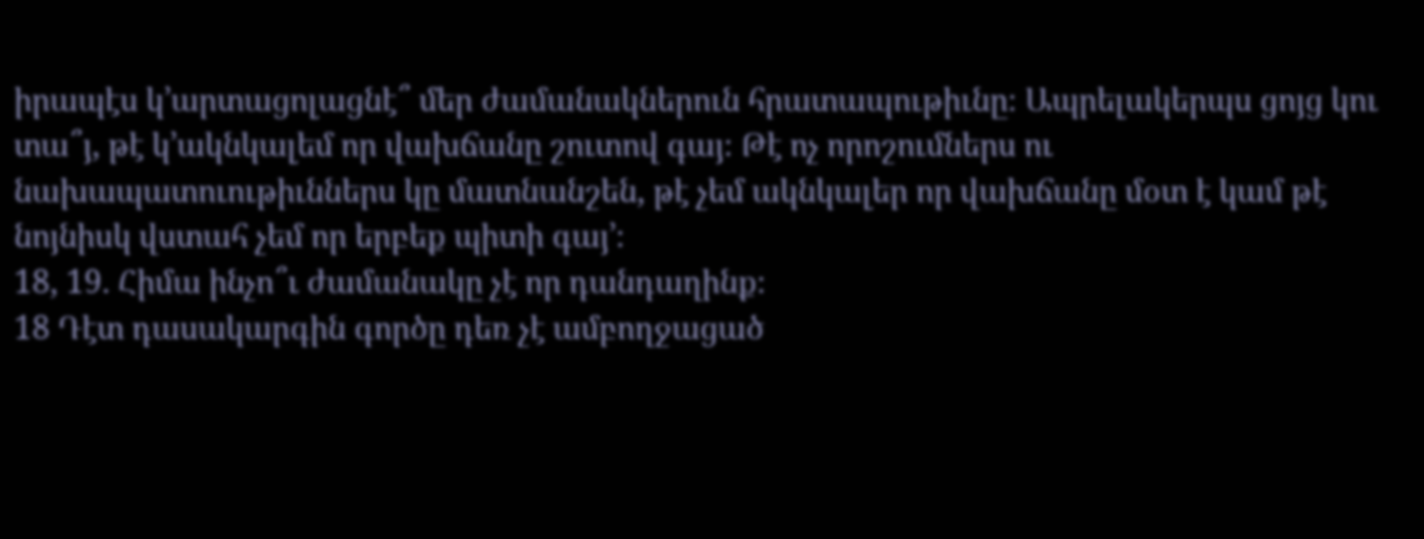իրապէս կ’արտացոլացնէ՞ մեր ժամանակներուն հրատապութիւնը։ Ապրելակերպս ցոյց կու տա՞յ, թէ կ’ակնկալեմ որ վախճանը շուտով գայ։ Թէ ոչ որոշումներս ու նախապատուութիւններս կը մատնանշեն, թէ չեմ ակնկալեր որ վախճանը մօտ է կամ թէ նոյնիսկ վստահ չեմ որ երբեք պիտի գայ’։
18, 19. Հիմա ինչո՞ւ ժամանակը չէ որ դանդաղինք։
18 Դէտ դասակարգին գործը դեռ չէ ամբողջացած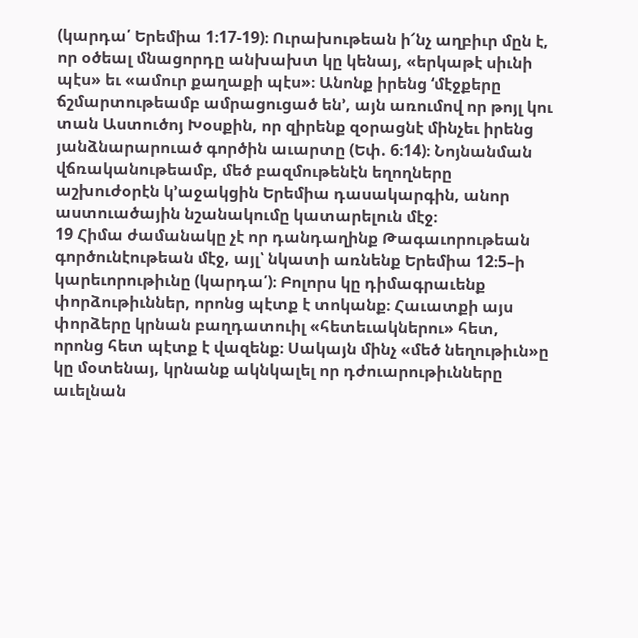(կարդա՛ Երեմիա 1։17-19)։ Ուրախութեան ի՜նչ աղբիւր մըն է, որ օծեալ մնացորդը անխախտ կը կենայ, «երկաթէ սիւնի պէս» եւ «ամուր քաղաքի պէս»։ Անոնք իրենց ‘մէջքերը ճշմարտութեամբ ամրացուցած են’, այն առումով որ թոյլ կու տան Աստուծոյ Խօսքին, որ զիրենք զօրացնէ մինչեւ իրենց յանձնարարուած գործին աւարտը (Եփ. 6։14)։ Նոյնանման վճռականութեամբ, մեծ բազմութենէն եղողները աշխուժօրէն կ’աջակցին Երեմիա դասակարգին, անոր աստուածային նշանակումը կատարելուն մէջ։
19 Հիմա ժամանակը չէ որ դանդաղինք Թագաւորութեան գործունէութեան մէջ, այլ՝ նկատի առնենք Երեմիա 12։5–ի կարեւորութիւնը (կարդա՛)։ Բոլորս կը դիմագրաւենք փորձութիւններ, որոնց պէտք է տոկանք։ Հաւատքի այս փորձերը կրնան բաղդատուիլ «հետեւակներու» հետ, որոնց հետ պէտք է վազենք։ Սակայն մինչ «մեծ նեղութիւն»ը կը մօտենայ, կրնանք ակնկալել որ դժուարութիւնները աւելնան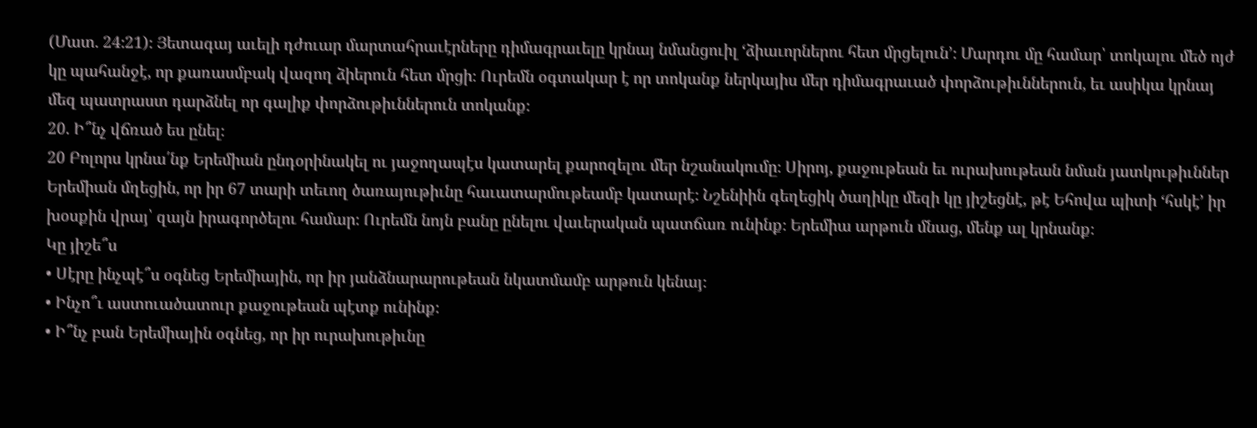(Մատ. 24։21)։ Յետագայ աւելի դժուար մարտահրաւէրները դիմագրաւելը կրնայ նմանցուիլ ‘ձիաւորներու հետ մրցելուն’։ Մարդու մը համար՝ տոկալու մեծ ոյժ կը պահանջէ, որ քառասմբակ վազող ձիերուն հետ մրցի։ Ուրեմն օգտակար է որ տոկանք ներկայիս մեր դիմագրաւած փորձութիւններուն, եւ ասիկա կրնայ մեզ պատրաստ դարձնել որ գալիք փորձութիւններուն տոկանք։
20. Ի՞նչ վճռած ես ընել։
20 Բոլորս կրնա՛նք Երեմիան ընդօրինակել ու յաջողապէս կատարել քարոզելու մեր նշանակումը։ Սիրոյ, քաջութեան եւ ուրախութեան նման յատկութիւններ Երեմիան մղեցին, որ իր 67 տարի տեւող ծառայութիւնը հաւատարմութեամբ կատարէ։ Նշենիին գեղեցիկ ծաղիկը մեզի կը յիշեցնէ, թէ Եհովա պիտի ‘հսկէ’ իր խօսքին վրայ՝ զայն իրագործելու համար։ Ուրեմն նոյն բանը ընելու վաւերական պատճառ ունինք։ Երեմիա արթուն մնաց, մենք ալ կրնանք։
Կը յիշե՞ս
• Սէրը ինչպէ՞ս օգնեց Երեմիային, որ իր յանձնարարութեան նկատմամբ արթուն կենայ։
• Ինչո՞ւ աստուածատուր քաջութեան պէտք ունինք։
• Ի՞նչ բան Երեմիային օգնեց, որ իր ուրախութիւնը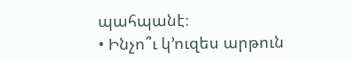պահպանէ։
• Ինչո՞ւ կ’ուզես արթուն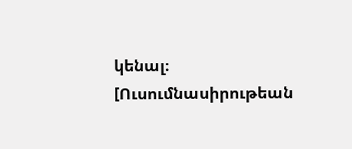կենալ։
[Ուսումնասիրութեան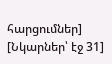հարցումներ]
[Նկարներ՝ էջ 31]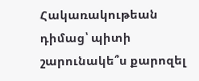Հակառակութեան դիմաց՝ պիտի շարունակե՞ս քարոզել